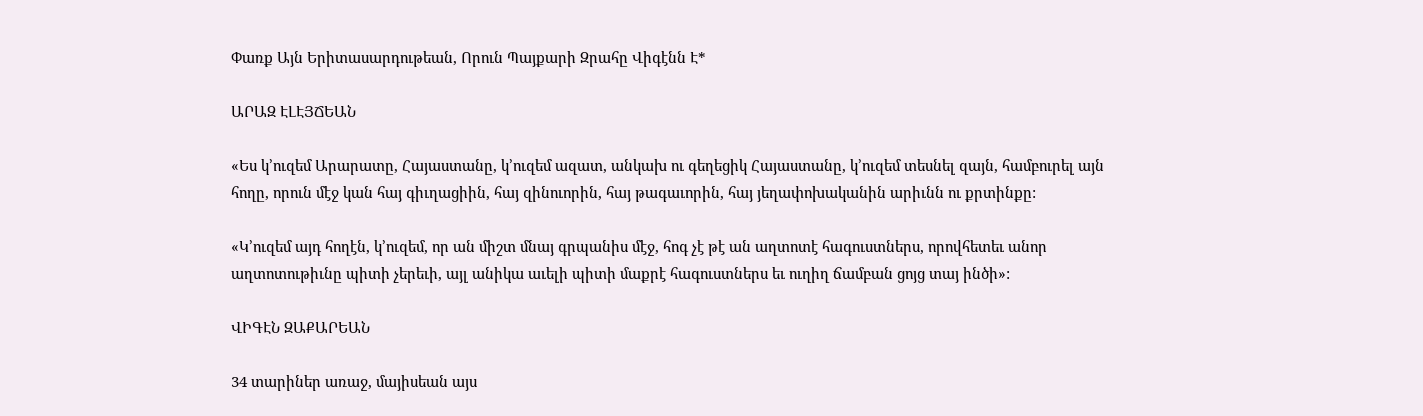Փառք Այն Երիտասարդութեան, Որուն Պայքարի Զրահը Վիգէնն Է*

ԱՐԱԶ ԷԼԷՅՃԵԱՆ

«Ես կ’ուզեմ Արարատը, Հայաստանը, կ’ուզեմ ազատ, անկախ ու գեղեցիկ Հայաստանը, կ’ուզեմ տեսնել զայն, համբուրել այն հողը, որուն մէջ կան հայ գիւղացիին, հայ զինուորին, հայ թագաւորին, հայ յեղափոխականին արիւնն ու քրտինքը:

«Կ’ուզեմ այդ հողէն, կ’ուզեմ, որ ան միշտ մնայ գրպանիս մէջ, հոգ չէ թէ ան աղտոտէ հագուստներս, որովհետեւ անոր աղտոտութիւնը պիտի չերեւի, այլ անիկա աւելի պիտի մաքրէ հագուստներս եւ ուղիղ ճամբան ցոյց տայ ինծի»:

ՎԻԳԷՆ ԶԱՔԱՐԵԱՆ

34 տարիներ առաջ, մայիսեան այս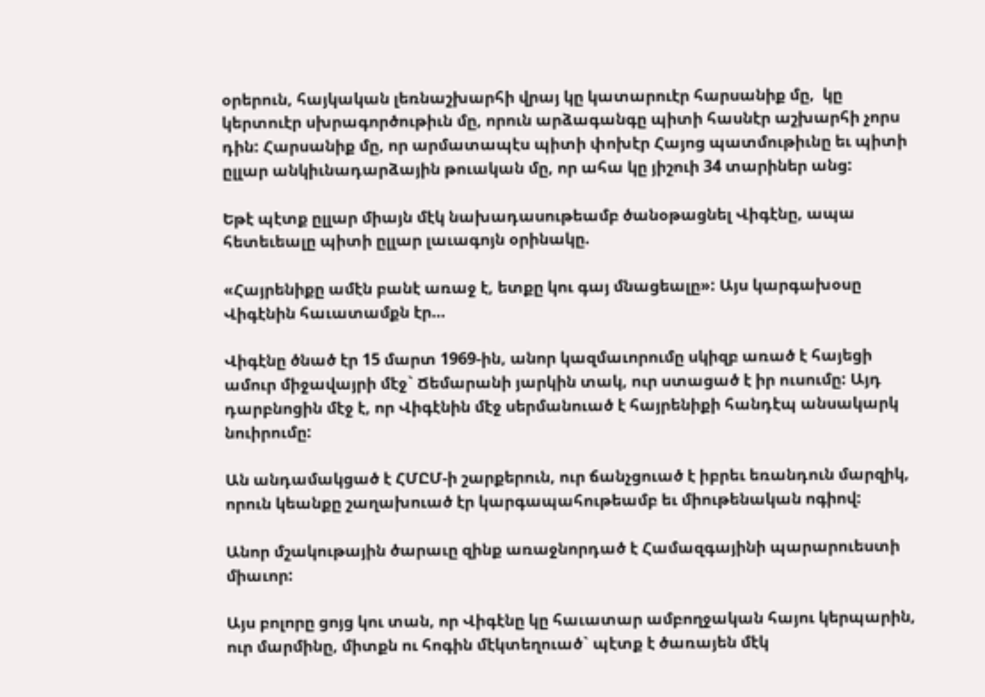օրերուն, հայկական լեռնաշխարհի վրայ կը կատարուէր հարսանիք մը,  կը կերտուէր սխրագործութիւն մը, որուն արձագանգը պիտի հասնէր աշխարհի չորս դին: Հարսանիք մը, որ արմատապէս պիտի փոխէր Հայոց պատմութիւնը եւ պիտի ըլլար անկիւնադարձային թուական մը, որ ահա կը յիշուի 34 տարիներ անց:

Եթէ պէտք ըլլար միայն մէկ նախադասութեամբ ծանօթացնել Վիգէնը, ապա հետեւեալը պիտի ըլլար լաւագոյն օրինակը.

«Հայրենիքը ամէն բանէ առաջ է, ետքը կու գայ մնացեալը»: Այս կարգախօսը Վիգէնին հաւատամքն էր…

Վիգէնը ծնած էր 15 մարտ 1969-ին, անոր կազմաւորումը սկիզբ առած է հայեցի ամուր միջավայրի մէջ` Ճեմարանի յարկին տակ, ուր ստացած է իր ուսումը: Այդ դարբնոցին մէջ է, որ Վիգէնին մէջ սերմանուած է հայրենիքի հանդէպ անսակարկ նուիրումը:

Ան անդամակցած է ՀՄԸՄ-ի շարքերուն, ուր ճանչցուած է իբրեւ եռանդուն մարզիկ, որուն կեանքը շաղախուած էր կարգապահութեամբ եւ միութենական ոգիով:

Անոր մշակութային ծարաւը զինք առաջնորդած է Համազգայինի պարարուեստի միաւոր:

Այս բոլորը ցոյց կու տան, որ Վիգէնը կը հաւատար ամբողջական հայու կերպարին, ուր մարմինը, միտքն ու հոգին մէկտեղուած` պէտք է ծառայեն մէկ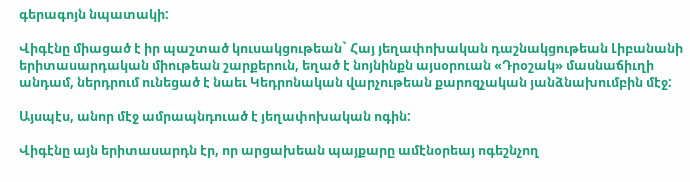գերագոյն նպատակի:

Վիգէնը միացած է իր պաշտած կուսակցութեան` Հայ յեղափոխական դաշնակցութեան Լիբանանի երիտասարդական միութեան շարքերուն, եղած է նոյնինքն այսօրուան «Դրօշակ» մասնաճիւղի անդամ, ներդրում ունեցած է նաեւ Կեդրոնական վարչութեան քարոզչական յանձնախումբին մէջ:

Այսպէս, անոր մէջ ամրապնդուած է յեղափոխական ոգին:

Վիգէնը այն երիտասարդն էր, որ արցախեան պայքարը ամէնօրեայ ոգեշնչող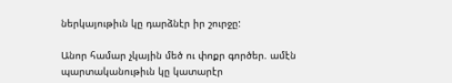ներկայութիւն կը դարձնէր իր շուրջը:

Անոր համար չկային մեծ ու փոքր գործեր. ամէն պարտականութիւն կը կատարէր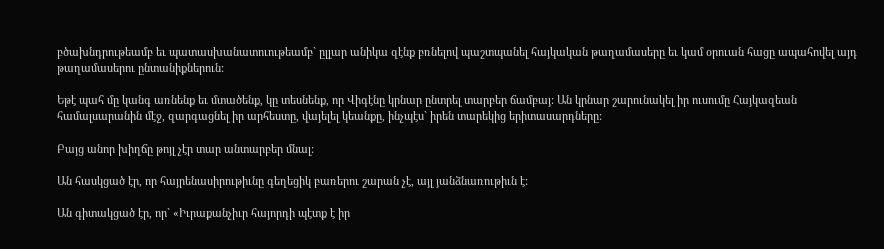բծախնդրութեամբ եւ պատասխանատուութեամբ` ըլլար անիկա զէնք բռնելով պաշտպանել հայկական թաղամասերը եւ կամ օրուան հացը ապահովել այդ թաղամասերու ընտանիքներուն:

Եթէ պահ մը կանգ առնենք եւ մտածենք, կը տեսնենք, որ Վիգէնը կրնար ընտրել տարբեր ճամբայ: Ան կրնար շարունակել իր ուսումը Հայկազեան համալսարանին մէջ, զարգացնել իր արհեստը, վայելել կեանքը, ինչպէս` իրեն տարեկից երիտասարդները:

Բայց անոր խիղճը թոյլ չէր տար անտարբեր մնալ:

Ան հասկցած էր, որ հայրենասիրութիւնը գեղեցիկ բառերու շարան չէ, այլ յանձնառութիւն է:

Ան գիտակցած էր, որ` «Իւրաքանչիւր հայորդի պէտք է իր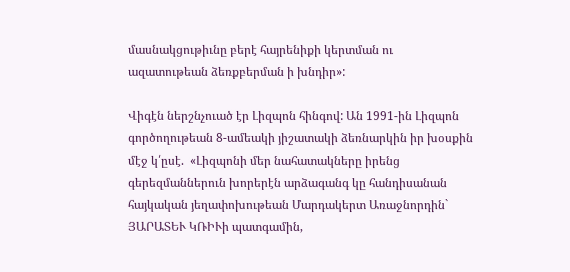մասնակցութիւնը բերէ հայրենիքի կերտման ու ազատութեան ձեռքբերման ի խնդիր»:

Վիգէն ներշնչուած էր Լիզպոն հինգով: Ան 1991-ին Լիզպոն գործողութեան 8-ամեակի յիշատակի ձեռնարկին իր խօսքին մէջ կ՛ըսէ.  «Լիզպոնի մեր նահատակները իրենց գերեզմաններուն խորերէն արձագանգ կը հանդիսանան հայկական յեղափոխութեան Մարդակերտ Առաջնորդին` ՅԱՐԱՏԵՒ ԿՌԻՒի պատգամին,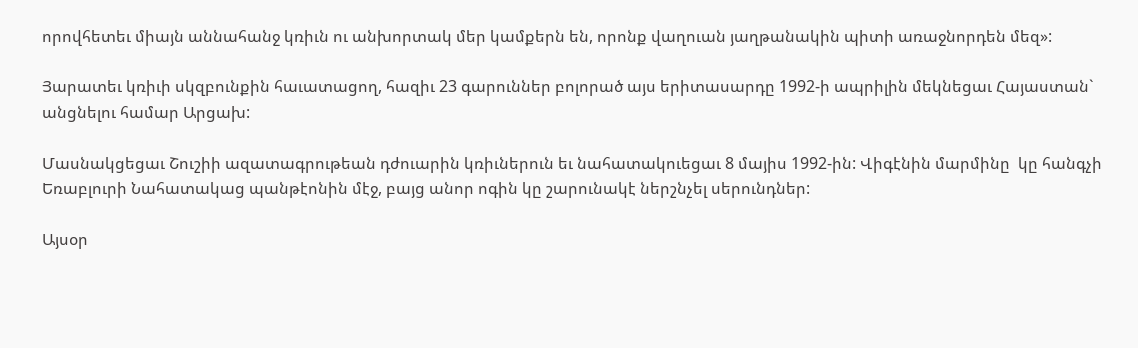որովհետեւ միայն աննահանջ կռիւն ու անխորտակ մեր կամքերն են, որոնք վաղուան յաղթանակին պիտի առաջնորդեն մեզ»:

Յարատեւ կռիւի սկզբունքին հաւատացող, հազիւ 23 գարուններ բոլորած այս երիտասարդը 1992-ի ապրիլին մեկնեցաւ Հայաստան` անցնելու համար Արցախ:

Մասնակցեցաւ Շուշիի ազատագրութեան դժուարին կռիւներուն եւ նահատակուեցաւ 8 մայիս 1992-ին: Վիգէնին մարմինը  կը հանգչի Եռաբլուրի Նահատակաց պանթէոնին մէջ, բայց անոր ոգին կը շարունակէ ներշնչել սերունդներ:

Այսօր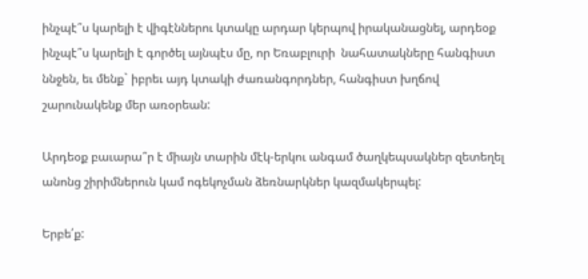ինչպէ՞ս կարելի է վիգէններու կտակը արդար կերպով իրականացնել, արդեօք ինչպէ՞ս կարելի է գործել այնպէս մը, որ Եռաբլուրի  նահատակները հանգիստ ննջեն, եւ մենք` իբրեւ այդ կտակի ժառանգորդներ, հանգիստ խղճով շարունակենք մեր առօրեան:

Արդեօք բաւարա՞ր է միայն տարին մէկ-երկու անգամ ծաղկեպսակներ զետեղել անոնց շիրիմներուն կամ ոգեկոչման ձեռնարկներ կազմակերպել:

Երբե՛ք: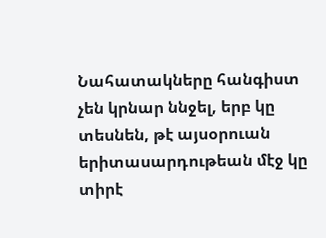Նահատակները հանգիստ չեն կրնար ննջել, երբ կը տեսնեն, թէ այսօրուան երիտասարդութեան մէջ կը տիրէ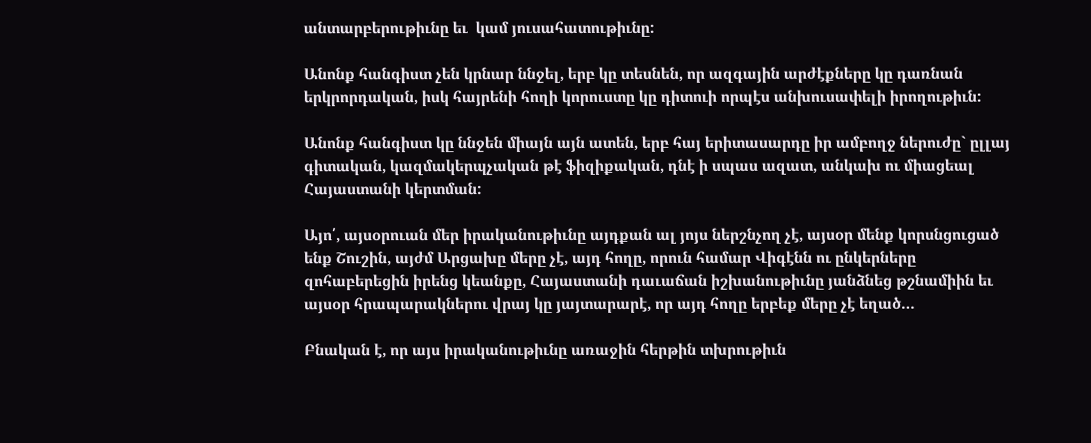անտարբերութիւնը եւ  կամ յուսահատութիւնը:

Անոնք հանգիստ չեն կրնար ննջել, երբ կը տեսնեն, որ ազգային արժէքները կը դառնան երկրորդական, իսկ հայրենի հողի կորուստը կը դիտուի որպէս անխուսափելի իրողութիւն:

Անոնք հանգիստ կը ննջեն միայն այն ատեն, երբ հայ երիտասարդը իր ամբողջ ներուժը` ըլլայ գիտական, կազմակերպչական թէ ֆիզիքական, դնէ ի սպաս ազատ, անկախ ու միացեալ Հայաստանի կերտման:

Այո՛, այսօրուան մեր իրականութիւնը այդքան ալ յոյս ներշնչող չէ, այսօր մենք կորսնցուցած ենք Շուշին, այժմ Արցախը մերը չէ, այդ հողը, որուն համար Վիգէնն ու ընկերները զոհաբերեցին իրենց կեանքը, Հայաստանի դաւաճան իշխանութիւնը յանձնեց թշնամիին եւ այսօր հրապարակներու վրայ կը յայտարարէ, որ այդ հողը երբեք մերը չէ եղած…

Բնական է, որ այս իրականութիւնը առաջին հերթին տխրութիւն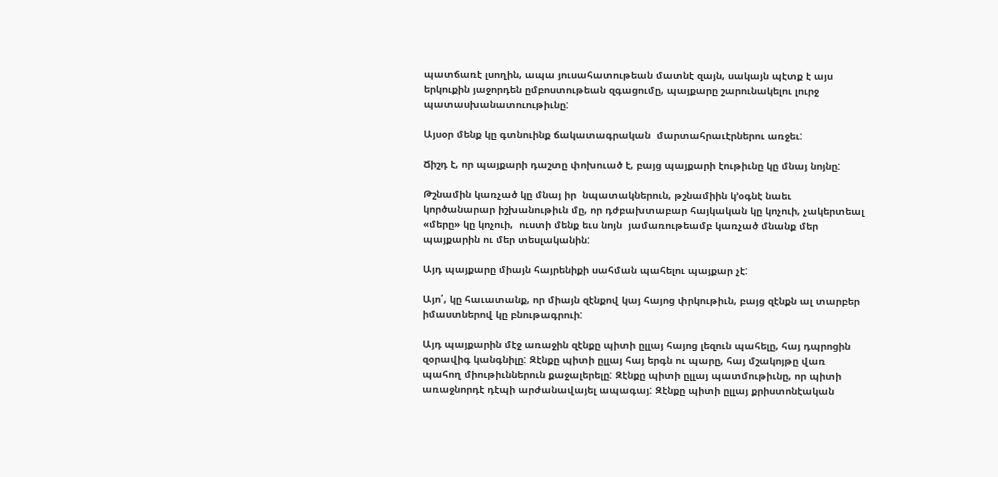պատճառէ լսողին, ապա յուսահատութեան մատնէ զայն, սակայն պէտք է այս երկուքին յաջորդեն ըմբոստութեան զգացումը, պայքարը շարունակելու լուրջ պատասխանատուութիւնը:

Այսօր մենք կը գտնուինք ճակատագրական  մարտահրաւէրներու առջեւ:

Ճիշդ է, որ պայքարի դաշտը փոխուած է, բայց պայքարի էութիւնը կը մնայ նոյնը:

Թշնամին կառչած կը մնայ իր  նպատակներուն, թշնամիին կ’օգնէ նաեւ կործանարար իշխանութիւն մը, որ դժբախտաբար հայկական կը կոչուի, չակերտեալ «մերը» կը կոչուի,  ուստի մենք եւս նոյն  յամառութեամբ կառչած մնանք մեր  պայքարին ու մեր տեսլականին:

Այդ պայքարը միայն հայրենիքի սահման պահելու պայքար չէ:

Այո՛, կը հաւատանք, որ միայն զէնքով կայ հայոց փրկութիւն, բայց զէնքն ալ տարբեր իմաստներով կը բնութագրուի:

Այդ պայքարին մէջ առաջին զէնքը պիտի ըլլայ հայոց լեզուն պահելը, հայ դպրոցին զօրավիգ կանգնիլը: Զէնքը պիտի ըլլայ հայ երգն ու պարը, հայ մշակոյթը վառ պահող միութիւններուն քաջալերելը: Զէնքը պիտի ըլլայ պատմութիւնը, որ պիտի առաջնորդէ դէպի արժանավայել ապագայ: Զէնքը պիտի ըլլայ քրիստոնէական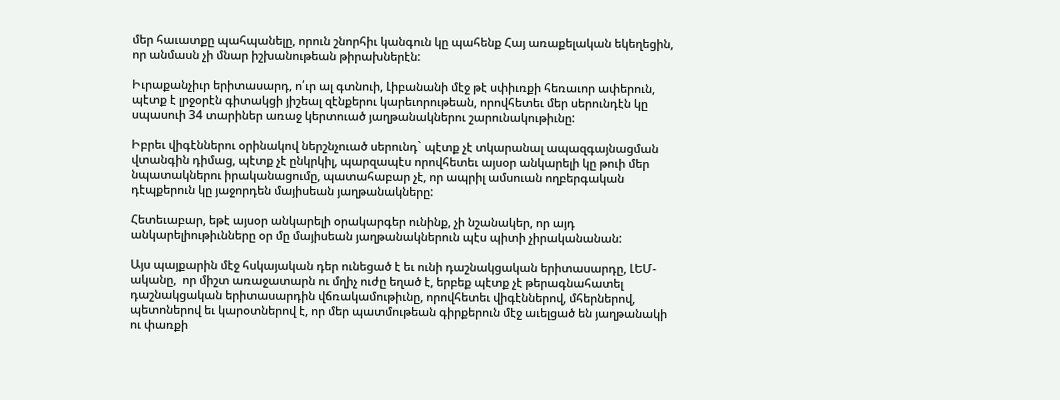մեր հաւատքը պահպանելը, որուն շնորհիւ կանգուն կը պահենք Հայ առաքելական եկեղեցին, որ անմասն չի մնար իշխանութեան թիրախներէն:

Իւրաքանչիւր երիտասարդ, ո՛ւր ալ գտնուի, Լիբանանի մէջ թէ սփիւռքի հեռաւոր ափերուն, պէտք է լրջօրէն գիտակցի յիշեալ զէնքերու կարեւորութեան, որովհետեւ մեր սերունդէն կը սպասուի 34 տարիներ առաջ կերտուած յաղթանակներու շարունակութիւնը:

Իբրեւ վիգէններու օրինակով ներշնչուած սերունդ` պէտք չէ տկարանալ ապազգայնացման վտանգին դիմաց, պէտք չէ ընկրկիլ, պարզապէս որովհետեւ այսօր անկարելի կը թուի մեր նպատակներու իրականացումը, պատահաբար չէ, որ ապրիլ ամսուան ողբերգական դէպքերուն կը յաջորդեն մայիսեան յաղթանակները:

Հետեւաբար, եթէ այսօր անկարելի օրակարգեր ունինք, չի նշանակեր, որ այդ անկարելիութիւնները օր մը մայիսեան յաղթանակներուն պէս պիտի չիրականանան:

Այս պայքարին մէջ հսկայական դեր ունեցած է եւ ունի դաշնակցական երիտասարդը, ԼԵՄ-ականը,  որ միշտ առաջատարն ու մղիչ ուժը եղած է, երբեք պէտք չէ թերագնահատել դաշնակցական երիտասարդին վճռակամութիւնը, որովհետեւ վիգէններով, մհերներով, պետոներով եւ կարօտներով է, որ մեր պատմութեան գիրքերուն մէջ աւելցած են յաղթանակի ու փառքի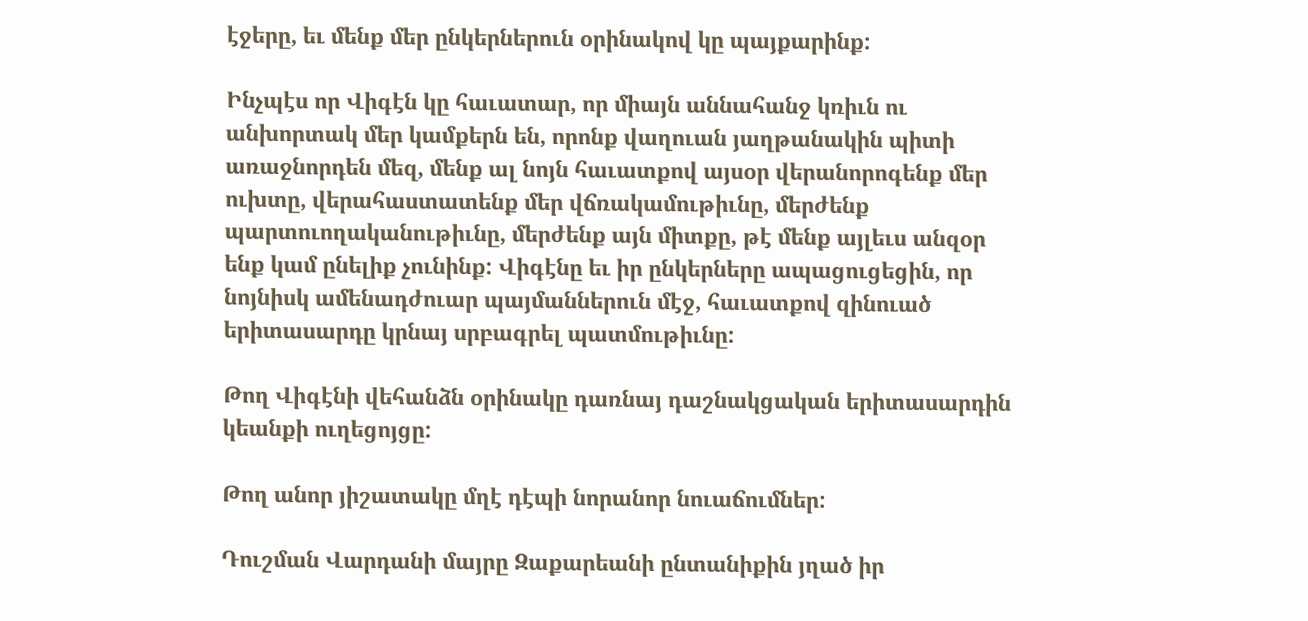էջերը, եւ մենք մեր ընկերներուն օրինակով կը պայքարինք:

Ինչպէս որ Վիգէն կը հաւատար, որ միայն աննահանջ կռիւն ու անխորտակ մեր կամքերն են, որոնք վաղուան յաղթանակին պիտի առաջնորդեն մեզ, մենք ալ նոյն հաւատքով այսօր վերանորոգենք մեր ուխտը, վերահաստատենք մեր վճռակամութիւնը, մերժենք  պարտուողականութիւնը, մերժենք այն միտքը, թէ մենք այլեւս անզօր ենք կամ ընելիք չունինք: Վիգէնը եւ իր ընկերները ապացուցեցին, որ նոյնիսկ ամենադժուար պայմաններուն մէջ, հաւատքով զինուած երիտասարդը կրնայ սրբագրել պատմութիւնը:

Թող Վիգէնի վեհանձն օրինակը դառնայ դաշնակցական երիտասարդին կեանքի ուղեցոյցը:

Թող անոր յիշատակը մղէ դէպի նորանոր նուաճումներ:

Դուշման Վարդանի մայրը Զաքարեանի ընտանիքին յղած իր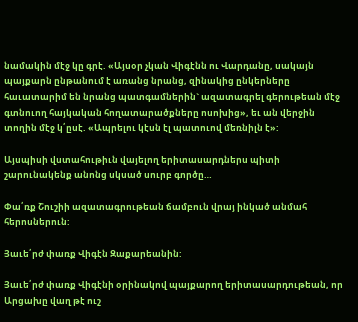նամակին մէջ կը գրէ. «Այսօր չկան Վիգէնն ու Վարդանը, սակայն պայքարն ընթանում է առանց նրանց, զինակից ընկերները հաւատարիմ են նրանց պատգամներին` ազատագրել գերութեան մէջ գտնուող հայկական հողատարածքները ոսոխից», եւ ան վերջին տողին մէջ կ՛ըսէ. «Ապրելու կէսն էլ պատուով մեռնիլն է»:

Այսպիսի վստահութիւն վայելող երիտասարդներս պիտի շարունակենք անոնց սկսած սուրբ գործը…

Փա՛ռք Շուշիի ազատագրութեան ճամբուն վրայ ինկած անմահ հերոսներուն:

Յաւե՛րժ փառք Վիգէն Զաքարեանին:

Յաւե՛րժ փառք Վիգէնի օրինակով պայքարող երիտասարդութեան, որ Արցախը վաղ թէ ուշ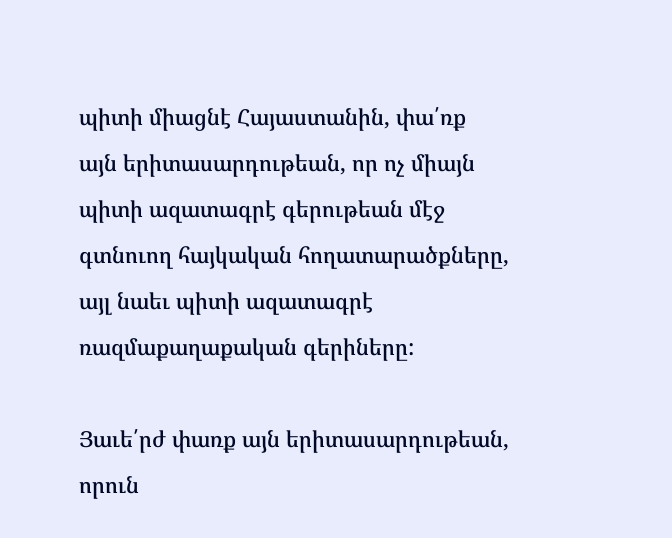պիտի միացնէ Հայաստանին, փա՛ռք այն երիտասարդութեան, որ ոչ միայն  պիտի ազատագրէ գերութեան մէջ գտնուող հայկական հողատարածքները, այլ նաեւ պիտի ազատագրէ ռազմաքաղաքական գերիները:

Յաւե՛րժ փառք այն երիտասարդութեան, որուն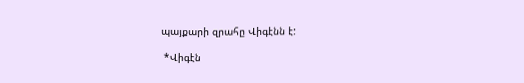պայքարի զրահը Վիգէնն է:

 *Վիգէն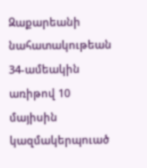Զաքարեանի նահատակութեան 34-ամեակին առիթով 10 մայիսին կազմակերպուած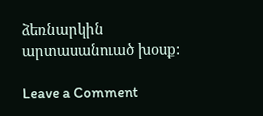ձեռնարկին արտասանուած խօսք:

Leave a Comment